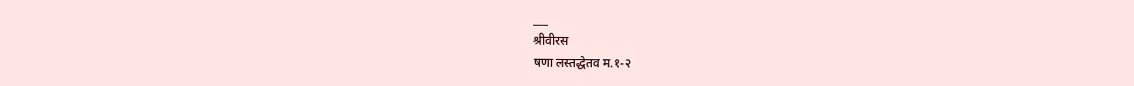___
श्रीवीरस
षणा लस्तद्धेतव म.१-२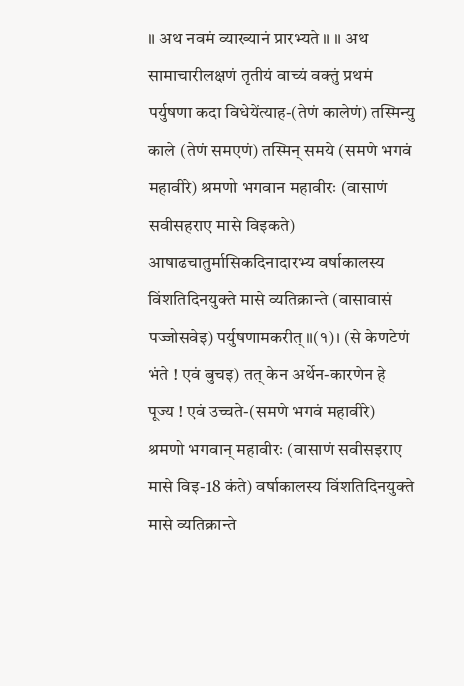॥ अथ नवमं व्याख्यानं प्रारभ्यते ॥ ॥ अथ सामाचारीलक्षणं तृतीयं वाच्यं वक्तुं प्रथमं पर्युषणा कदा विधेयेंत्याह-(तेणं कालेणं) तस्मिन्यु काले (तेणं समएणं) तस्मिन् समये (समणे भगवं महावीरे) श्रमणो भगवान महावीरः (वासाणं सवीसहराए मासे विइकते) आषाढचातुर्मासिकदिनादारभ्य वर्षाकालस्य विंशतिदिनयुक्ते मासे व्यतिक्रान्ते (वासावासं पज्जोसवेइ) पर्युषणामकरीत् ॥(१)। (से केणटेणं भंते ! एवं बुचइ) तत् केन अर्थेन-कारणेन हे पूज्य ! एवं उच्चते-(समणे भगवं महावीरे) श्रमणो भगवान् महावीरः (वासाणं सवीसइराए मासे विइ-18 कंते) वर्षाकालस्य विंशतिदिनयुक्ते मासे व्यतिक्रान्ते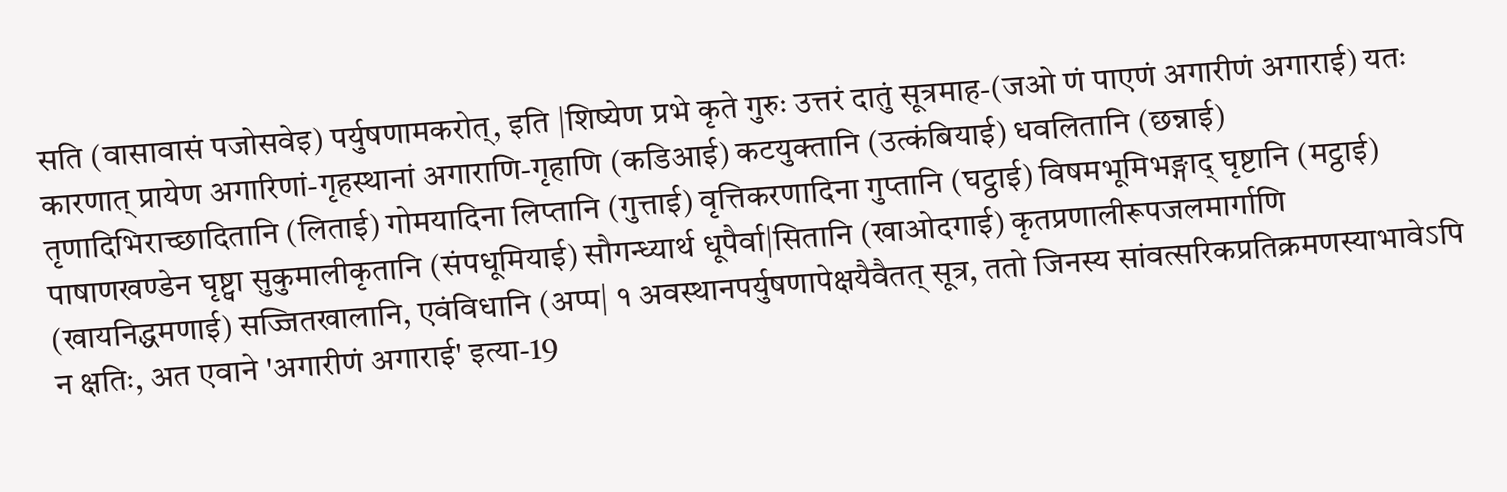सति (वासावासं पजोसवेइ) पर्युषणामकरोत्, इति |शिष्येण प्रभे कृते गुरुः उत्तरं दातुं सूत्रमाह-(जओ णं पाएणं अगारीणं अगाराई) यतः कारणात् प्रायेण अगारिणां-गृहस्थानां अगाराणि-गृहाणि (कडिआई) कटयुक्तानि (उत्कंबियाई) धवलितानि (छन्नाई) तृणादिभिराच्छादितानि (लिताई) गोमयादिना लिप्तानि (गुत्ताई) वृत्तिकरणादिना गुप्तानि (घट्ठाई) विषमभूमिभङ्गाद् घृष्टानि (मट्ठाई) पाषाणखण्डेन घृष्ट्वा सुकुमालीकृतानि (संपधूमियाई) सौगन्ध्यार्थ धूपैर्वा|सितानि (खाओदगाई) कृतप्रणालीरूपजलमार्गाणि (खायनिद्धमणाई) सज्जितखालानि, एवंविधानि (अप्प| १ अवस्थानपर्युषणापेक्षयैवैतत् सूत्र, ततो जिनस्य सांवत्सरिकप्रतिक्रमणस्याभावेऽपि न क्षतिः, अत एवाने 'अगारीणं अगाराई' इत्या-19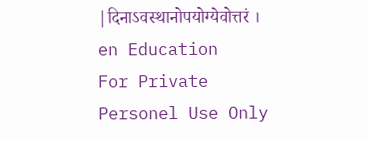|दिनाऽवस्थानोपयोग्येवोत्तरं ।
en Education
For Private Personel Use Only